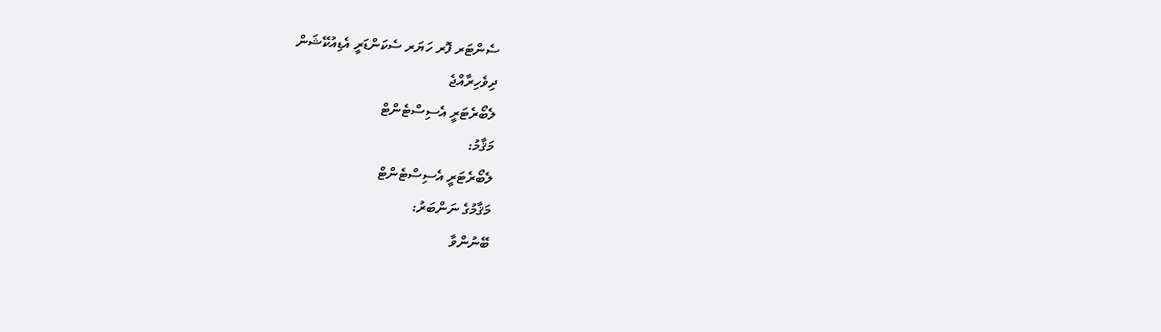ސެންޓަރ ފޮރ ހަޔަރ ސެކަންޑަރީ އެޑިއުކޭޝަން
ދިވެހިރާއްޖެ
ލެބޯރެޓަރީ އެސިސްޓެންޓް
މަޤާމު:
ލެބޯރެޓަރީ އެސިސްޓެންޓް
މަޤާމުގެ ނަންބަރު:
ބޭނުންވާ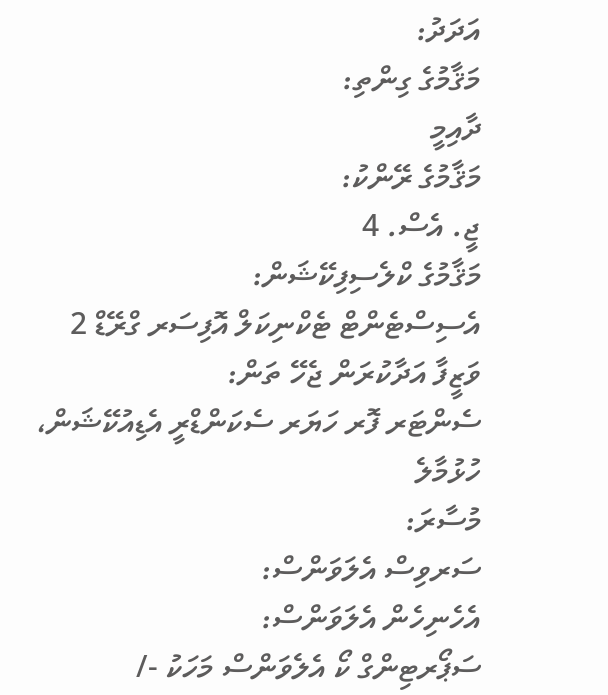އަދަދު:
މަޤާމުގެ ގިންތި:
ދާއިމީ
މަޤާމުގެ ރޭންކު:
ޖީ. އެސް. 4
މަޤާމުގެ ކްލެސިފިކޭޝަން:
އެސިސްޓެންޓް ޓެކްނިކަލް އޮފިސަރ ގްރޭޑް 2
ވަޒީފާ އަދާކުރަން ޖެހޭ ތަން:
ސެންޓަރ ފޮރ ހަޔަރ ސެކަންޑްރީ އެޑިއުކޭޝަން، ހުޅުމާލެ
މުސާރަ:
ސަރވިސް އެލަވަންސް:
އެހެނިހެން އެލަވަންސް:
ސަޕޯރޓިންގް ކޯ އެލެވަންސް މަހަކު -/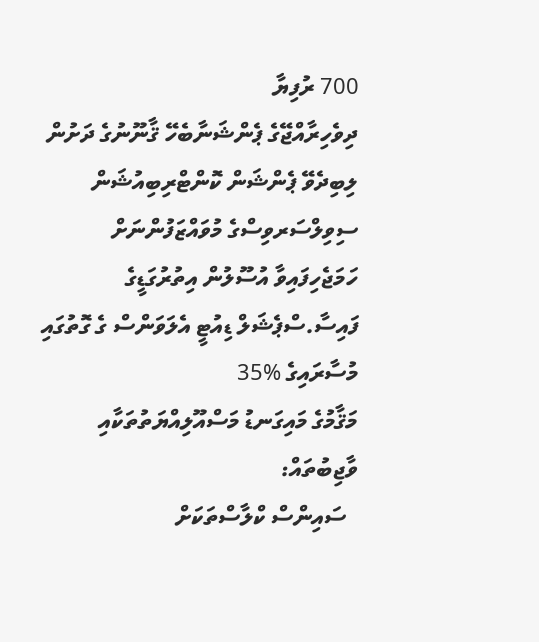700 ރުފިޔާ
ދިވެހިރާއްޖޭގެ ޕެންޝަނާބެހޭ ޤާނޫނުގެ ދަށުން ލިބިދެވޭ ޕެންޝަން ކޮންޓްރިބިއުޝަން
ސިވިލްސަރވިސްގެ މުވައްޒަފުންނަށް ހަމަޖެހިފައިވާ އުސޫލުން އިތުރުގަޑީގެ ފައިސާ.ސްޕެޝަލް ޑިއުޓީ އެލަވަންސް ގެ ގޮތުގައި މުސާރައިގެ %35
މަޤާމުގެ މައިގަނޑު މަސްއޫލިއްޔަތުތަކާއި ވާޖިބުތައް:
  ސައިންސް ކްލާސްތަކަށް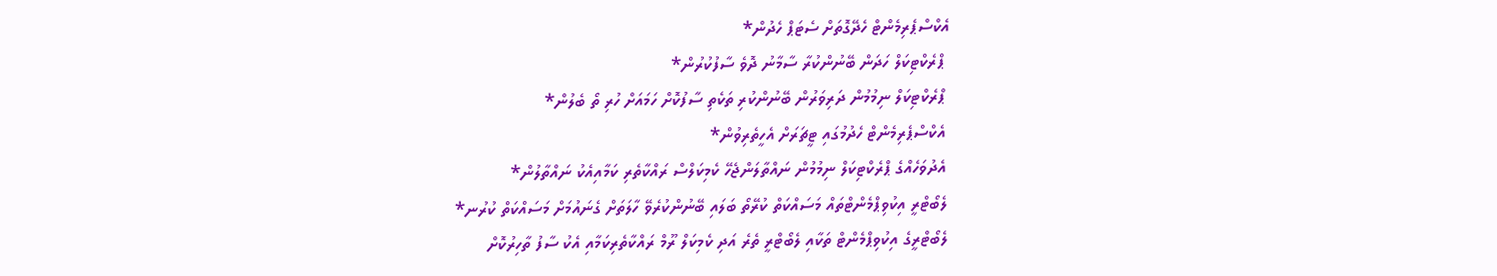އެކްސްޕެރިމެންޓް ހެދޭގޮތަށް ސެޓަޕް ހެދުން*
 ޕްރެކްޓިކަލް ހަދަން ބޭނުންކުރާ ސާމާނު ދޮވެ ސާފުކުރުން*
 ޕްރެކްޓިކަލް ނިމުމުން ދަރިވަރުން ބޭނުންކުރި ތަކެތި ސާފުކޮށް ހަމައަށް ހުރި ތޯ ބެލުން*
 އެކްސްޕެރިމެންޓް ހެދުމުގައި ޓީޗަރަށް އެހީތެރިވުން*
 އެދުވަހެއްގެ ޕްރެކްޓިކަލް ނިމުމުން ނައްތާލަންޖެހޭ ކެމިކަލްސް ރައްކާތެރި ކަމާއިއެކު ނައްތާލުން*
 ލެބޯޓްރީ އިކުވިޕްމެންޓްތައް މަސައްކަތް ކުރޭތޯ ބަލައި ބޭނުންކުރެވޭ ހާލަތަށް ގެނައުމަށް މަސައްކަތް ކުރުނ*
 ލެބޯޓްރީގެ އިކުވިޕްމެންޓް ތަކާއި ލެބޯޓްރީ ތެރެ އަދި ކެމިކަލް ރޫމް ރައްކާތެރިކަމާއި އެކު ސާފު ތާހިރުކޮށް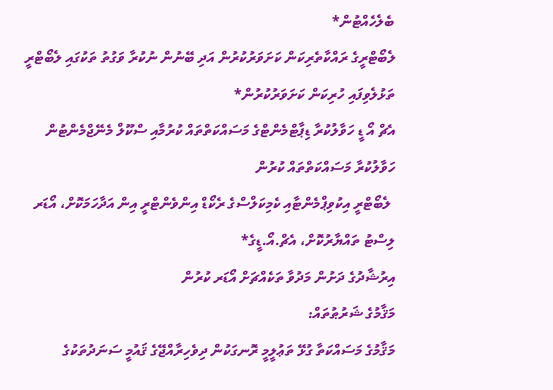ބެލެހެއްޓުން*
ލެބޯޓްރީގެ ރައްކާތެރިކަން ކަށަވަރުކުރުން އަދި ބޭނުން ނުކުރާ ވަގުތު ތަކުގައި ލެބޯޓްރީ ތަޅުލެވިފައި ހުރިކަން ކަށަވަރުކުރުން*
އެޗް އޯ ޑީ ހަވާލުކުރާ ޑިޕާޓްމެންޓްގެ މަސައްކަތްތައް ކުރުމާއި ސްކޫލް މެނޭޖްމެންޓުން ހަވާލުކުރާ މަސައްކަތްތައް ކުރުން
 ލެބޯޓްރީ އިކުވިޕްމެންޓާއި ކެމިކަލްސްގެ ރެކޯޑް އިންވެންޓްރީ އިން އަދާހަމަކޮށް، އޯޑަރ ލިސްޓު ތައްޔާރުކޮށް، އެޗް.އޯ.ޑީގެ*
އިރުޝާދުގެ ދަށުން މަދުވާ ތަކެއްޗަށް އޯޑަރ ކުރުން
މަޤާމުގެ ޝަރުޠުތައް:
މަޤާމުގެ މަސައްކަތާ ގުޅޭ ތަޢުލީމީ ރޮނގަކުން ދިވެހިރާއްޖޭގެ ޤައުމީ ސަނަދުތަކުގެ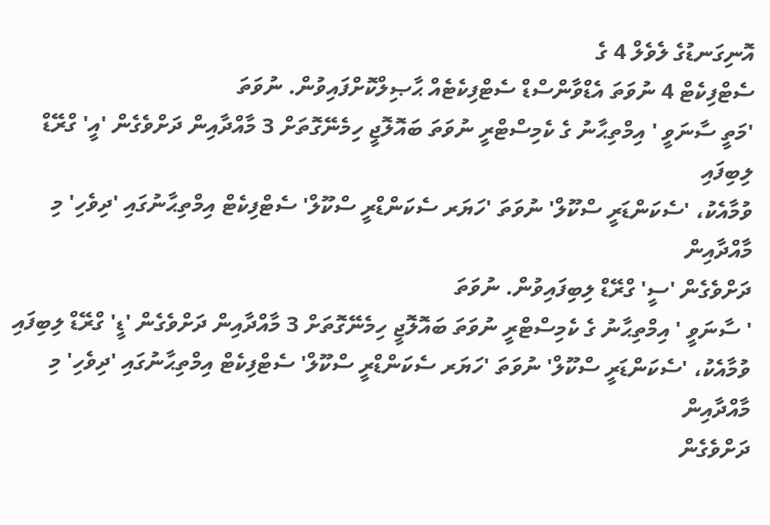އޮނިގަނޑުގެ ލެވެލް 4 ގެ
ސެޓްފިކެޓް 4 ނުވަތަ އެޑްވާންސްޑް ސެޓްފިކެޓެއް ޙާޞިލްކޮށްފައިވުން. ނުވަތަ
'މަތީ ސާނަވީ ' އިމްތިޙާނު ގެ ކެމިސްޓްރީ ނުވަތަ ބައޮލޮޖީ ހިމެނޭގޮތަށް 3 މާއްދާއިން ދަށްވެގެން 'އީ' ގްރޭޑް ލިބިފައި
ވުމާއެކު، 'ސެކަންޑަރީ ސްކޫލް' ނުވަތަ 'ހަޔަރ ސެކަންޑްރީ ސްކޫލް' ސެޓްފިކެޓް އިމްތިޙާނުގައި 'ދިވެހި' މި މާއްދާއިން
ދަށްވެގެން 'ސީ' ގްރޭޑް ލިބިފައިވުން. ނުވަތަ
' ސާނަވީ ' އިމްތިޙާނު ގެ ކެމިސްޓްރީ ނުވަތަ ބައޮލޮޖީ ހިމެނޭގޮތަށް 3 މާއްދާއިން ދަށްވެގެން 'ޑީ' ގްރޭޑް ލިބިފައި
ވުމާއެކު، 'ސެކަންޑަރީ ސްކޫލް' ނުވަތަ 'ހަޔަރ ސެކަންޑްރީ ސްކޫލް' ސެޓްފިކެޓް އިމްތިޙާނުގައި 'ދިވެހި' މި މާއްދާއިން
ދަށްވެގެން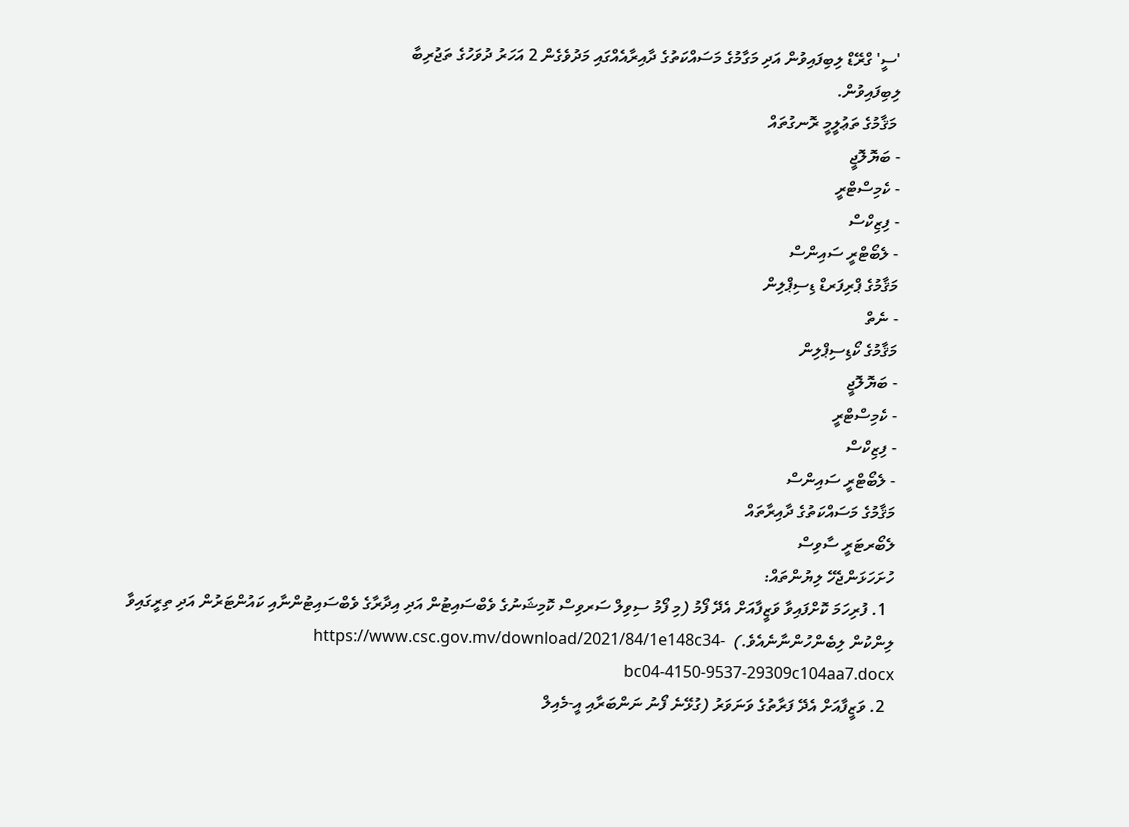'ސީ' ގްރޭޑް ލިބިފައިވުން އަދި މަގާމުގެ މަސައްކަތުގެ ދާއިރާއެއްގައި މަދުވެގެން 2 އަހަރު ދުވަހުގެ ތަޖުރިބާ
ލިބިފައިވުން.
 މަޤާމުގެ ތަޢުލީމީ ރޮނގުތައް
- ބަޔޮލޮޖީ
- ކެމިސްޓްރީ
- ފިޒިކްސް
- ލެބޯޓްރީ ސައިންސް
މަޤާމުގެ ޕްރިފަރޑް ޑިސިޕްލިން
- ނެތް
މަޤާމުގެ ކޯޑިސިޕްލިން
- ބަޔޮލޮޖީ
- ކެމިސްޓްރީ
- ފިޒިކްސް
- ލެބޯޓްރީ ސައިންސް
މަޤާމުގެ މަސައްކަތުގެ ދާއިރާތައް
ލެބޯރޓަރީ ސާވިސް
ހުށަހަޅަންޖެހޭ ލިޔުންތައް:
  1. ފުރިހަމަ ކޮށްފައިވާ ވަޒީފާއަށް އެދޭ ފޯމު (މި ފޯމު ސިވިލް ސަރވިސް ކޮމިޝަނުގެ ވެބްސައިޓުން އަދި އިދާރާގެ ވެބްސައިޓުންނާއި ކައުންޓަރުން އަދި ތިރީގައިވާ ލިންކުން ލިބެންހުންނާނެއެވެ.)  https://www.csc.gov.mv/download/2021/84/1e148c34-bc04-4150-9537-29309c104aa7.docx
  2. ވަޒީފާއަށް އެދޭ ފަރާތުގެ ވަނަވަރު (ގުޅޭނެ ފޯނު ނަންބަރާއި އީ-މެއިލް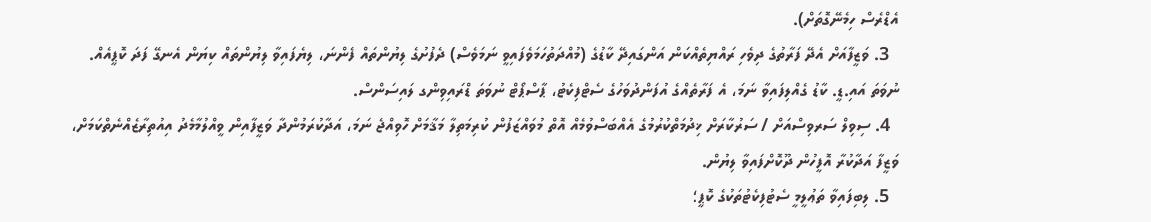އެޑްރެސް ހިމެނޭގޮތަށް).
  3. ވަޒީފާއަށް އެދޭ ފަރާތުގެ ދިވެހި ރައްޔިތެއްކަން އަންގައިދޭ ކާޑުގެ (މުއްދަތުހަމަވެފައިވީ ނަމަވެސް) ދެފުށުގެ ލިޔުންތައް ފެންނަ، ލިޔެފައިވާ ލިޔުންތައް ކިޔަން އެނގޭ ފަދަ ކޮޕީއެއް. ނުވަތަ އައި.ޑީ. ކާޑު ގެއްލިފައިވާ ނަމަ، އެ ފަރާތެއްގެ އުފަންދުވަހުގެ ސެޓްފިކެޓު، ޕާސްޕޯޓް ނުވަތަ ޑްރައިވިންގ ލައިސަންސް.
  4. ސިވިލް ސަރވިސްއަށް / ސަރުކާރަށް ޚިދުމަތްކުރުމުގެ އެއްބަސްވުމެއް އޮތް މުވައްޒަފުން ކުރިމަތިލާ މަޤާމަށް ހޮވިއްޖެ ނަމަ، އަދާކުރަމުންދާ ވަޒީފާއިން ވީއްލުމާމެދު އިއުތިރާޒެއްނެތްކަމަށް، ވަޒީފާ އަދާކުރާ އޮފީހުން ދޫކޮށްފައިވާ ލިޔުން.
  5. ލިބިފައިވާ ތަޢުލީމީ ސެޓުފިކެޓުތަކުގެ ކޮޕީ؛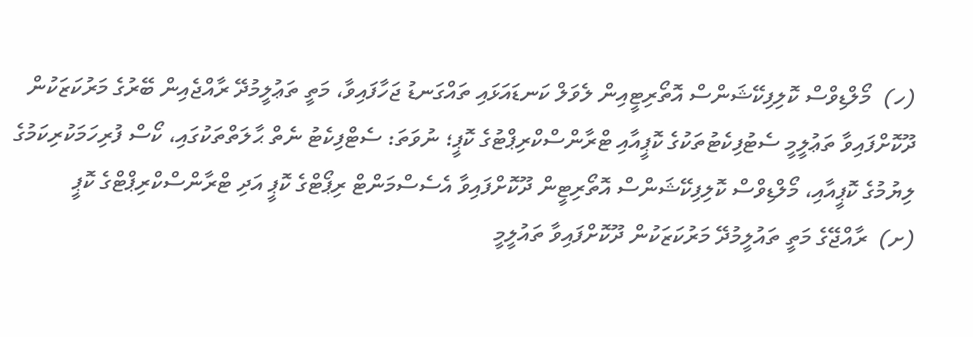(ހ)  މޯލްޑިވްސް ކޮލިފިކޭޝަންސް އޮތޯރިޓީއިން ލެވަލް ކަނޑައަޅައި ތައްގަނޑު ޖަހާފައިވާ، މަތީ ތަޢުލީމުދޭ ރާއްޖެއިން ބޭރުގެ މަރުކަޒަކުން ދޫކޮށްފައިވާ ތަޢުލީމީ ސެޓުފިކެޓުތަކުގެ ކޮޕީއާއި ޓްރާންސްކްރިޕްޓުގެ ކޮޕީ؛ ނުވަތަ: ސެޓްފިކެޓު ނެތް ޙާލަތްތަކުގައި، ކޯސް ފުރިހަމަކުރިކަމުގެ ލިޔުމުގެ ކޮޕީއާއި، މޯލްޑިވްސް ކޮލިފިކޭޝަންސް އޮތޯރިޓީން ދޫކޮށްފައިވާ އެސެސްމަންޓް ރިޕޯޓްގެ ކޮޕީ އަދި ޓްރާންސްކްރިޕްޓްގެ ކޮޕީ
(ށ)  ރާއްޖޭގެ މަތީ ތައުލީމުދޭ މަރުކަޒަކުން ދޫކޮށްފައިވާ ތައުލީމީ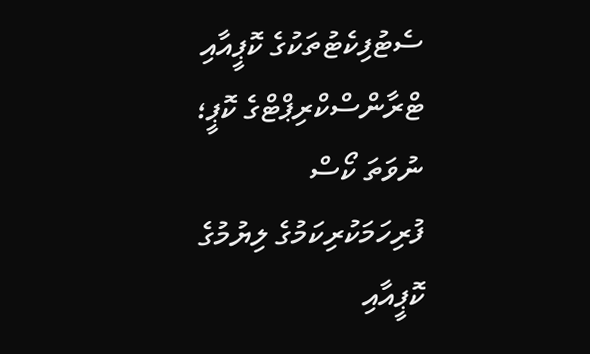ސެޓުފިކެޓުތަކުގެ ކޮޕީއާއި ޓްރާންސްކްރިޕްޓްގެ ކޮޕީ؛ ނުވަތަ ކޯސް ފުރިހަމަކުރިކަމުގެ ލިޔުމުގެ ކޮޕީއާއި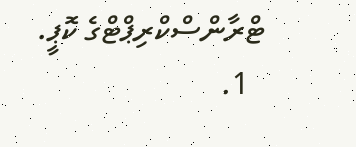ޓްރާންސްކްރިޕްޓްގެ ކޮޕީ.
  1.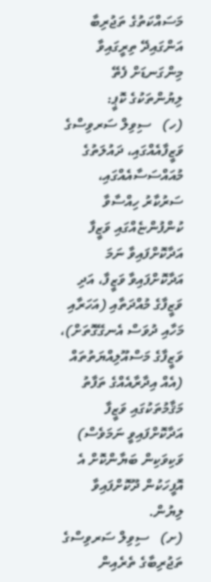މަސައްކަތުގެ ތަޖުރިބާ އަންގައިދޭ ތިރީގައިވާ މިންގަނޑަށް ފެތޭ ލިޔުންތަކުގެ ކޮޕީ:
(ހ)   ސިވިލް ސަރވިސްގެ ވަޒީފާއެއްގައި، ދައުލަތުގެ މުއައްސަސާއެއްގައި، ސަރުކާރު ހިއްސާވާ ކުންފުންޏެއްގައި ވަޒީފާ އަދާކޮށްފައިވާ ނަމަ އަދާކޮށްފައިވާ ވަޒީފާ، އަދި ވަޒީފާގެ މުއްދަތާއި (އަހަރާއި މަހާއި ދުވަސް އެނގޭގޮތަށް)، ވަޒީފާގެ މަސްއޫލިއްޔަތުތައް (އެއް އިދާރާއެއްގެ ތަފާތު މަޤާމުތަކުގައި ވަޒީފާ އަދާކޮށްފައިވީ ނަމަވެސް) ވަކިވަކިން ބަޔާންކޮށް އެ އޮފީހަކުން ދޫކޮށްފައިވާ ލިޔުން.
(ށ)   ސިވިލް ސަރވިސްގެ ތަޖުރިބާގެ ތެރެއިން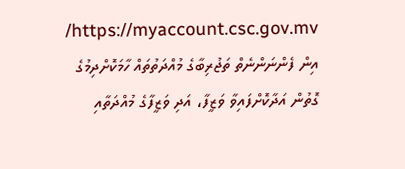https://myaccount.csc.gov.mv/ އިން ފެންނަންނެތް ތަޖުރިބާގެ މުއްދަތުތައް ހާމަކޮށްދިމުގެ ގޮތުން އަދާކޮށްފައިވާ ވަޒީފާ، އަދި ވަޒީފާގެ މުއްދަތާއި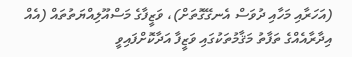(އަހަރާއި މަހާއި ދުވަސް އެނގޭގޮތަށް)، ވަޒީފާގެ މަސްއޫލިއްޔަތުތައް (އެއް އިދާރާއެއްގެ ތަފާތު މަޤާމުތަކުގައި ވަޒީފާ އަދާކޮށްފައިވީ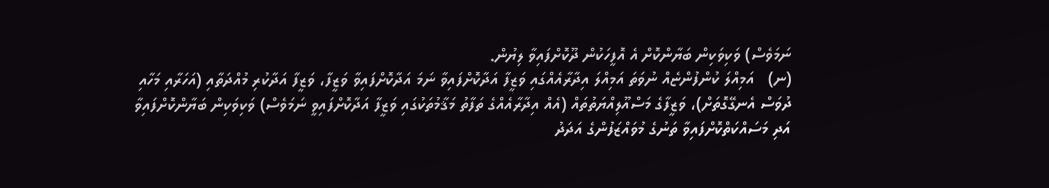ނަމަވެސް) ވަކިވަކިން ބަޔާންކޮށް އެ އޮފީހަކުން ދޫކޮށްފައިވާ ލިޔުން.
(ނ)   އަމިއްލަ ކުންފުންޏެއް ނުވަތަ އަމިއްލަ އިދާރާއެއްގައި ވަޒީފާ އަދާކޮށްފައިވާ ނަމަ އަދާކޮށްފައިވާ ވަޒީފާ، ވަޒީފާ އަދާކުރި މުއްދަތާއި (އަހަރާއި މަހާއި ދުވަސް އެނގޭގޮތަށް)، ވަޒީފާގެ މަސްއޫލިއްޔަތުތައް (އެއް އިދާރާއެއްގެ ތަފާތު މަޤާމުތަކުގައި ވަޒީފާ އަދާކޮށްފައިވީ ނަމަވެސް) ވަކިވަކިން ބަޔާންކޮށްފައިވާ އަދި މަސައްކަތްކޮށްފައިވާ ތަނުގެ މުވައްޒަފުންގެ އަދަދު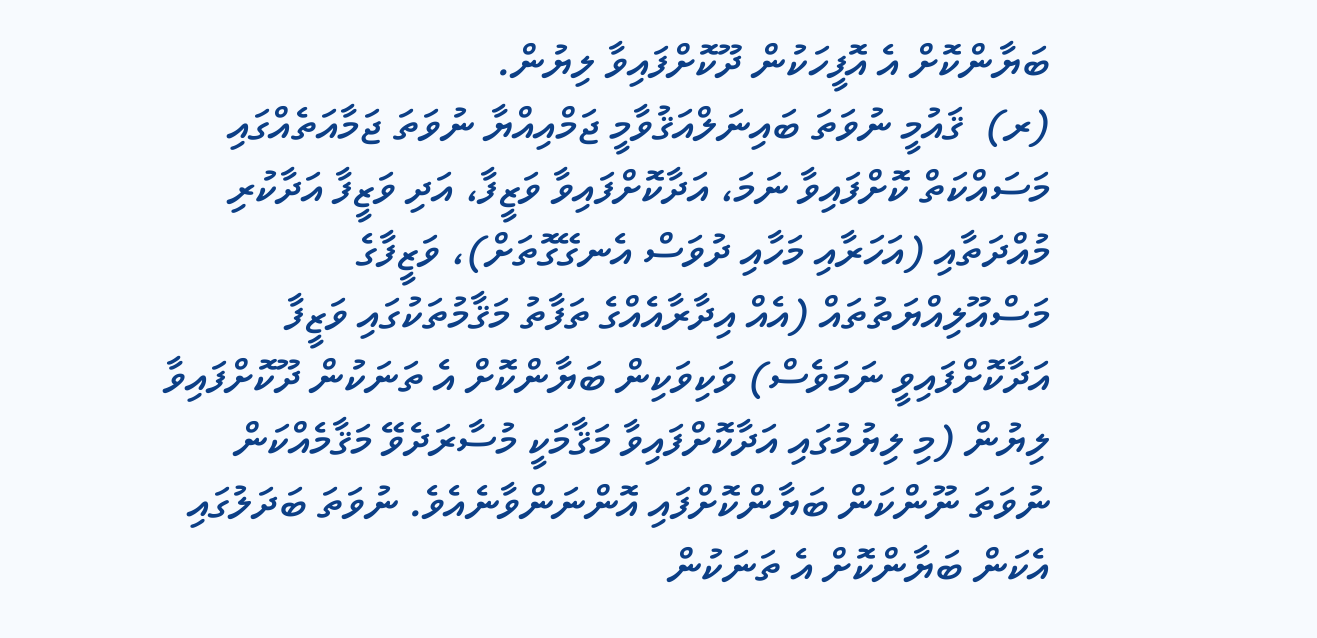ބަޔާންކޮށް އެ އޮފީހަކުން ދޫކޮށްފައިވާ ލިޔުން.
(ރ)  ޤައުމީ ނުވަތަ ބައިނަލްއަޤުވާމީ ޖަމްއިއްޔާ ނުވަތަ ޖަމާއަތެއްގައި މަސައްކަތް ކޮށްފައިވާ ނަމަ، އަދާކޮށްފައިވާ ވަޒީފާ، އަދި ވަޒީފާ އަދާކުރި މުއްދަތާއި (އަހަރާއި މަހާއި ދުވަސް އެނގޭގޮތަށް)، ވަޒީފާގެ މަސްއޫލިއްޔަތުތައް (އެއް އިދާރާއެއްގެ ތަފާތު މަޤާމުތަކުގައި ވަޒީފާ އަދާކޮށްފައިވީ ނަމަވެސް) ވަކިވަކިން ބަޔާންކޮށް އެ ތަނަކުން ދޫކޮށްފައިވާ ލިޔުން (މި ލިޔުމުގައި އަދާކޮށްފައިވާ މަޤާމަކީ މުސާރަދެވޭ މަޤާމެއްކަން ނުވަތަ ނޫންކަން ބަޔާންކޮށްފައި އޮންނަންވާނެއެވެ. ނުވަތަ ބަދަލުގައި އެކަން ބަޔާންކޮށް އެ ތަނަކުން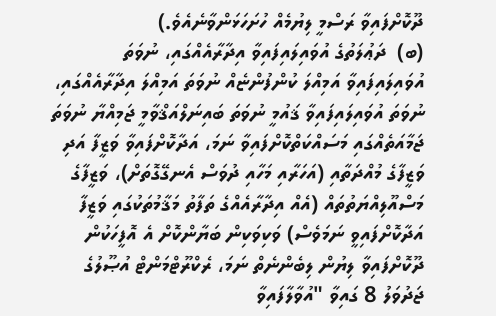ދޫކޮށްފައިވާ ރަސްމީ ލިޔުމެއް ހުށަހަޅަންވާނެއެވެ.)
(ބ)  ދަޢުލަތުގެ އުވައިލައިފައިވާ އިދާރާއެއްގައި، ނުވަތަ އުވައިލައިފައިވާ އަމިއްލަ ކުންފުންޏެއް ނުވަތަ އަމިއްލަ އިދާރާއެއްގައި، ނުވަތަ އުވައިލައިފައިވާ ޤައުމީ ނުވަތަ ބައިނަލްއަޤްވާމީ ޖަމިއްޔާ ނުވަތަ ޖަމާއަތެއްގައި މަސައްކަތްކޮށްފައިވާ ނަމަ، އަދާކޮށްފައިވާ ވަޒީފާ އަދި ވަޒީފާގެ މުއްދަތާއި (އަހަރާއި މަހާއި ދުވަސް އެނގޭގޮތަށް)، ވަޒީފާގެ މަސްއޫލިއްޔަތުތައް (އެއް އިދާރާއެއްގެ ތަފާތު މަޤާމުތަކުގައި ވަޒީފާ އަދާކޮށްފައިވީ ނަމަވެސް) ވަކިވަކިން ބަޔާންކޮށް އެ އޮފީހަކުން ދޫކޮށްފައިވާ ލިޔުން ލިބެންނެތް ނަމަ، ރެކްރޫޓްމަންޓް އުޞޫލުގެ ޖަދުވަލު 8 ގައިވާ "އުވާލާފައިވާ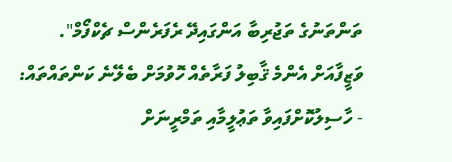ތަންތަނުގެ ތަޖުރިބާ އަންގައިދޭ ރެފަރެންސް ޗެކްފޯމް".
ވަޒީފާއަށް އެންމެ ޤާބިލު ފަރާތެއް ހޮވުމަށް ބެލޭނެ ކަންތައްތައް:
- ހާސިލުކޮށްފައިވާ ތަޢުލީމާއި ތަމްރީނަށް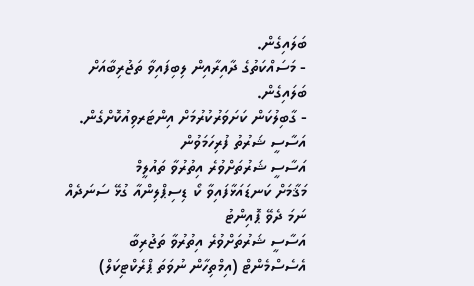ބަލައިގެން.
- މަސައްކަތުގެ ދާއިރާއިން ލިބިފައިވާ ތަޖުރިބާއަށް ބަލައިގެން.
- ގާބިލުކަން ކަށަވަރުކުރުމަށް އިންޓަރވިއުކޮށްގެން.
އަސާސީ ޝަރުތު ފުރިހަމަވުން
އަސާސީ ޝަރުތަށްވުރެ އިތުރުވާ ތައުލީމް
މަޤާމަށް ކަނޑައަޅާފައިވާ ކޯ ޑިސިޕްލިންއާ ގުޅޭ ސަނަދެއް ނަމަ ދެވޭ ޕޮއިންޓު
އަސާސީ ޝަރުތަށްވުރެ އިތުރުވާ ތަޖުރިބާ
އެސެސްމެންޓް (އިމްތިހާން ނުވަތަ ޕްރެކްޓިކަލް)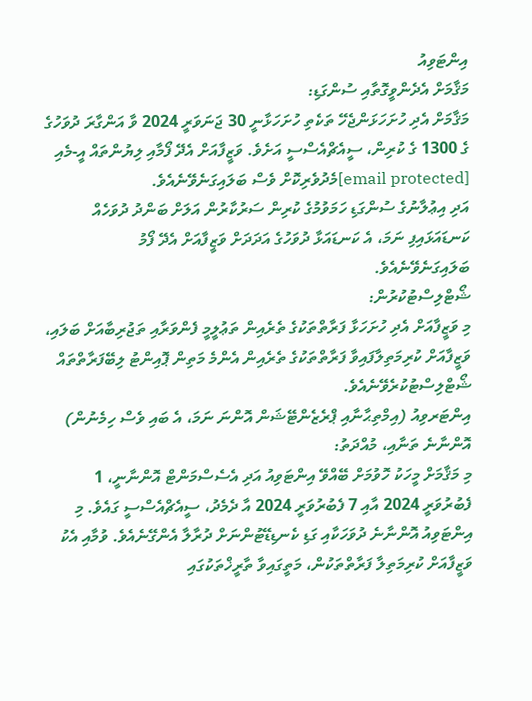އިންޓަވިއު
މަޤާމަށް އެދެންވީގޮތާއި ސުންގަޑި:
މަޤާމަށް އެދި ހުށަހަޅަންޖެހޭ ތަކެތި ހުށަހަޅާނީ 30 ޖަނަވަރީ 2024 ވާ އަންގާރަ ދުވަހުގެ ގެ 1300 ގެ ކުރިން، ސީއެޗްއެސްސީ އަށެވެ. ވަޒީފާއަށް އެދޭ ފޯމާއި ލިޔުންތައް އީ-މެއި [email protected]މެދުވެރިކޮށް ވެސް ބަލައިގަނެވޭނެއެވެ.
އަދި އިޢުލާނުގެ ސުންގަޑި ހަމަވުމުގެ ކުރިން ސަރުކާރުން އަލަށް ބަންދު ދުވަހެއް ކަނޑައަޅައިފި ނަމަ، އެ ކަނޑައަޅާ ދުވަހުގެ އަދަދަށް ވަޒީފާއަށް އެދޭ ފޯމު ބަލައިގަނެވޭނެއެވެ.
ޝޯޓްލިސްޓުކުރުން:
މި ވަޒީފާއަށް އެދި ހުށަހަޅާ ފަރާތްތަކުގެ ތެރެއިން ތަޢުލީމީ ފެންވަރާއި ތަޖުރިބާއަށް ބަލައި، ވަޒީފާއަށް ކުރިމަތިލާފައިވާ ފަރާތްތަކުގެ ތެރެއިން އެންމެ މަތިން ޕޮއިންޓު ލިބޭފަރާތްތައް ޝޯޓްލިސްޓުކުރެވޭނެއެވެ.
އިންޓަރވިއު (އިމްތިޙާނާއި ޕްރެޒެންޓޭޝަން އޮންނަ ނަމަ، އެ ބައި ވެސް ހިމެނުން) އޮންނާނެ ތަނާއި، މުއްދަތު:
މި މަޤާމަށް މީހަކު ހޮވުމަށް ބޭއްވޭ އިންޓަވިއު އަދި އެސެސްމަންޓް އޮންނާނީ، 1 ފެބުރުވަރީ 2024 އާއި 7 ފެބުރުވަރީ 2024 އާ ދެމެދު، ސީއެޗްއެސްސީ ގައެވެ. މި އިންޓަވިއު އޮންނާނެ ދުވަހަކާއި ގަޑި ކެނޑިޑޭޓުންނަށް ދުރާލާ އެންގޭނެއެވެ. ވުމާއި އެކު ވަޒީފާއަށް ކުރިމަތިލާ ފަރާތްތަކުން، މަތީގައިވާ ތާރީޚްތަކުގައި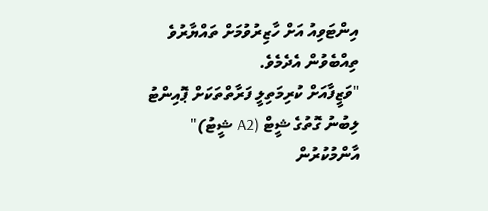އިންޓަވިއު އަށް ހާޒިރުވުމަށް ތައްޔާރުވެ ތިއްބެވުން އެދެމެވެ.
"ވަޒީފާއަށް ކުރިމަތިލީ ފަރާތްތަކަށް ޕޮއިންޓު ލިބުނު ގޮތުގެ ޝީޓް (A2 ޝީޓު)" އާންމުކުރުން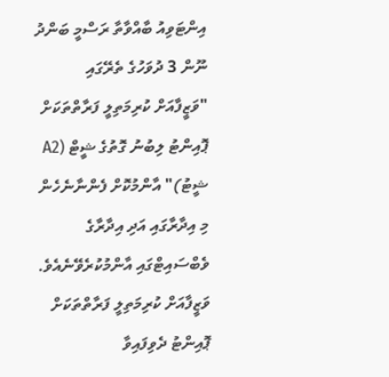އިންޓަވިއު ބާއްވާތާ ރަސްމީ ބަންދު ނޫން 3 ދުވަހުގެ ތެރޭގައި "ވަޒީފާއަށް ކުރިމަތިލީ ފަރާތްތަކަށް ޕޮއިންޓު ލިބުނު ގޮތުގެ ޝީޓް (A2 ޝީޓު)" އާންމުކޮށް ފެންނާނެހެން މި އިދާރާގައި އަދި އިދާރާގެ ވެބްސައިޓްގައި އާންމުކުރެވޭނެއެވެ. ވަޒީފާއަށް ކުރިމަތިލީ ފަރާތްތަކަށް ޕޮއިންޓު ދެވިފައިވާ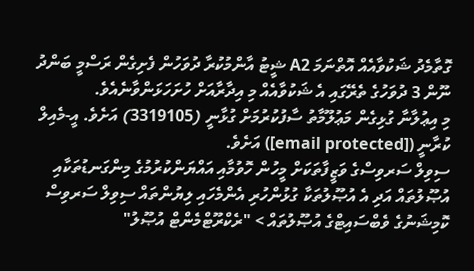ގޮތާމެދު ޝަކުވާއެއް އޮތްނަމަ A2 ޝީޓު އާންމުކުރާ ދުވަހުން ފެށިގެން ރަސްމީ ބަންދު ނޫން 3 ދުވަހުގެ ތެރޭގައި އެ ޝަކުވާއެއް މި އިދާރާއަށް ހުށަހަޅަންވާނެއެވެ.
މި އިޢުލާނާ ގުޅިގެން މަޢުލޫމާތު ސާފުކުރުމަށް ގުޅާނީ (3319105) އަށެވެ. އީ-މެއިލް ކުރާނީ ([email protected]) އަށެވެ.
ސިވިލް ސަރވިސްގެ ވަޒީފާތަކަށް މީހުން ހޮވުމާއި އައްޔަންކުރުމުގެ މިންގަނޑުތަކާއި އުޞޫލުތައް އަދި އެ އުޞޫލުތަކާ ގުޅުންހުރި އެންމެހައި ލިޔުންތައް ސިވިލް ސަރވިސް ކޮމިޝަނުގެ ވެބްސައިޓްގެ އުޞޫލުތައް > "ރެކްރޫޓްމެންޓް އުޞޫލު"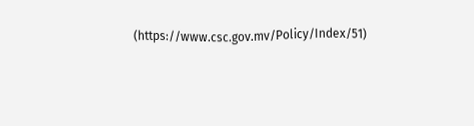(https://www.csc.gov.mv/Policy/Index/51)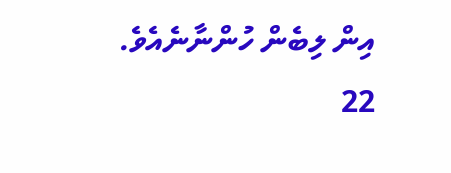އިން ލިބެން ހުންނާނެއެވެ.
22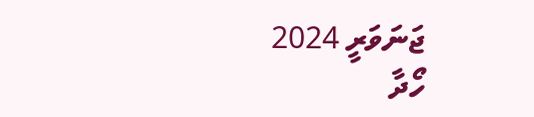ޖަނަވަރީ 2024
ހޯދާ